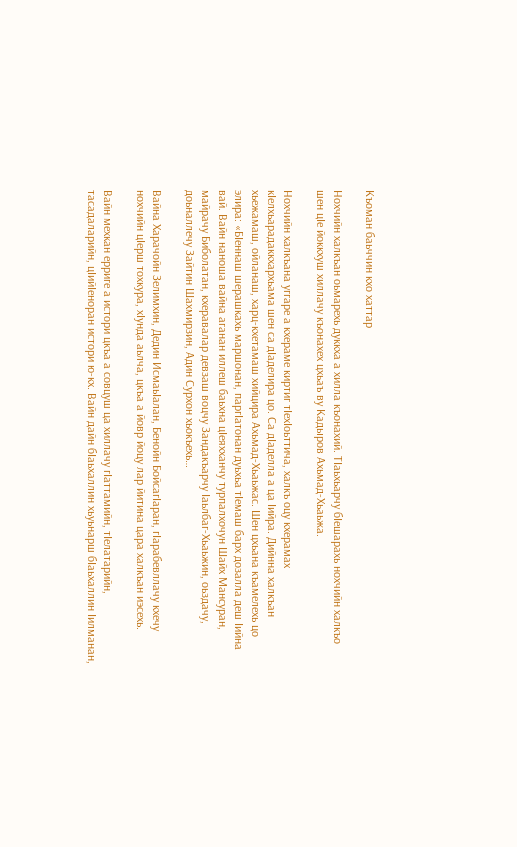Къоман баьччин кхо хаттар

Нохчийн халкъан оьмарехь дуккха а хилла къонахий. ТIаьхьарчу бIешарахь нохчийн халкъо шен цIе йоккхуш хиллачу къонахех цхьаъ ву Кадыров Ахьмад-Хьаьжа.

Нохчийн халкъана уггаре а кхераме киртиг тIехIоьттича, халкъ оцу кхерамах кIелхьарадаккхархьама шен са дIаделира цо. Са дIаделла а ца Iийра. Дийнна халкъан хьежамаш, ойланаш, харц-кхетамаш хийцира Ахьмад-Хьаьжас. Шен цхьана къамелехь цо элира: «БIеннаш шерашкахь маршонан, паргIатонан дуьхьа тIемаш барх дозалла деш Iийна вай. Вайн наноша вайна аганан иллеш баьхна цIеяхханчу турпалхочун Шайх Мансуран, майрачу Биболатан, кхеравалар девзаш воцчу Зандакъарчу Iаьлбаг-Хьаьжин, оьздачу, доьналлечу Зайтин Шахмирзин, Адин Сурхон хьокъехь…

Вайна Харачойн Зелимхин, Дедин ИсмаьIалан, Бенойн БойсагIаран, гIарабевллачу кхечу нохчийн цIерш тохкура, хIунда аьлча, цкъа а йовр йоцу лар йитина цара халкъан иэсехь.

Вайн мехкан ерриге а истори цкъа а совцуш ца хиллачу гIаттамийн, тIелатарийн, тасадаларийн, цIийIеноран истори ю-кх. Вайн дайн бIаьхаллин хьуьнарш бIаьхаллин Iилманан,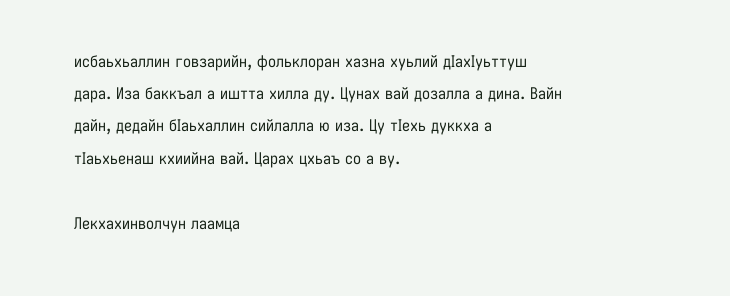исбаьхьаллин говзарийн, фольклоран хазна хуьлий дIахIуьттуш дара. Иза баккъал а иштта хилла ду. Цунах вай дозалла а дина. Вайн дайн, дедайн бIаьхаллин сийлалла ю иза. Цу тIехь дуккха а тIаьхьенаш кхиийна вай. Царах цхьаъ со а ву.

Лекхахинволчун лаамца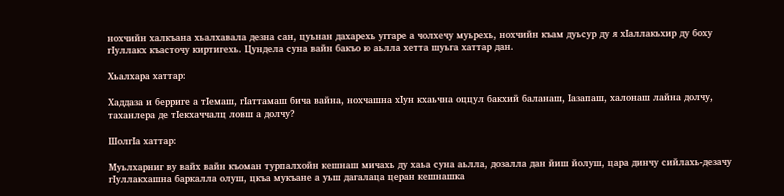нохчийн халкъана хьалхавала дезна сан, цуьнан дахарехь уггаре а чолхечу муьрехь, нохчийн къам дуьсур ду я хIаллакьхир ду боху гIуллакх къасточу киртигехь. Цундела суна вайн бакъо ю аьлла хетта шуьга хаттар дан.

Хьалхара хаттар:

Хаддаза и берриге а тIемаш, гIаттамаш бича вайна, нохчашна хIун кхаьчна оццул бакхий баланаш, Iазапаш, халонаш лайна долчу, таханлера де тIекхаччалц ловш а долчу?

ШолгIа хаттар:

Муьлхарниг ву вайх вайн къоман турпалхойн кешнаш мичахь ду хаьа суна аьлла, дозалла дан йиш йолуш, цара динчу сийлахь-дезачу гIуллакхашна баркалла олуш, цкъа мукъане а уьш дагалаца церан кешнашка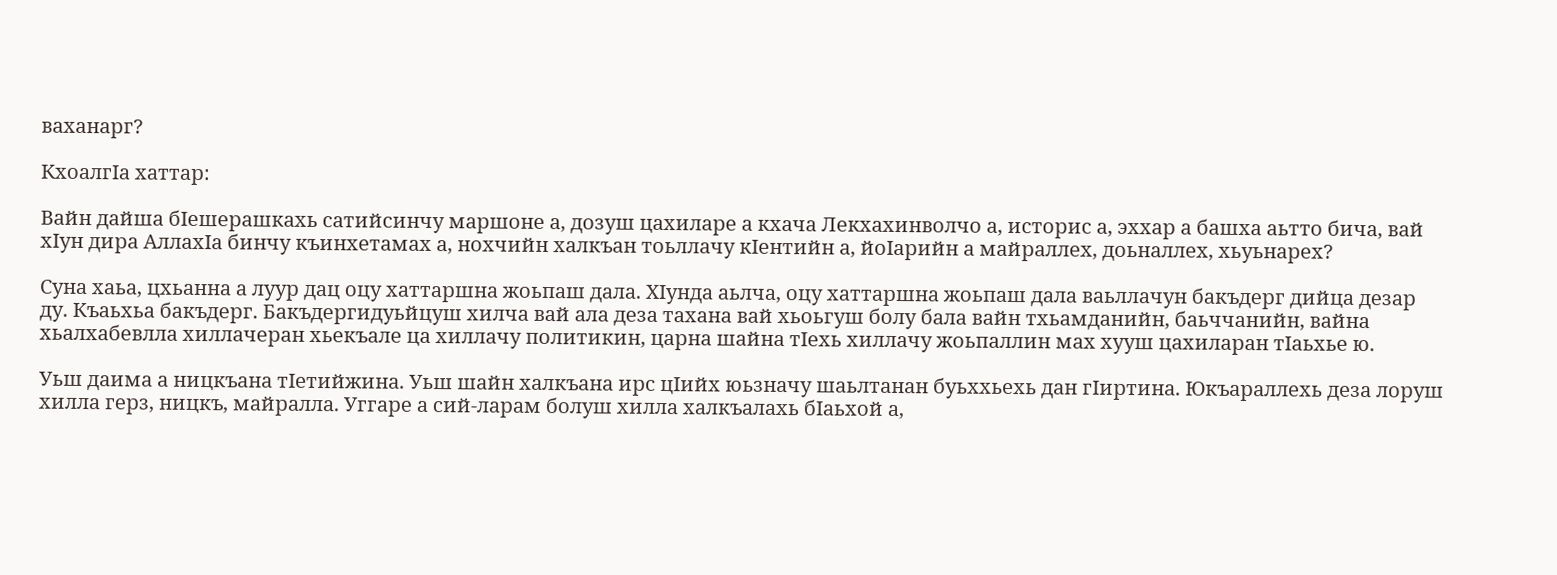ваханарг?

КхоалгIа хаттар:

Вайн дайша бIешерашкахь сатийсинчу маршоне а, дозуш цахиларе а кхача Лекхахинволчо а, историс а, эххар а башха аьтто бича, вай хIун дира АллахIа бинчу къинхетамах а, нохчийн халкъан тоьллачу кIентийн а, йоIарийн а майраллех, доьналлех, хьуьнарех?

Суна хаьа, цхьанна а луур дац оцу хаттаршна жоьпаш дала. ХIунда аьлча, оцу хаттаршна жоьпаш дала ваьллачун бакъдерг дийца дезар ду. Къаьхьа бакъдерг. Бакъдергидуьйцуш хилча вай ала деза тахана вай хьоьгуш болу бала вайн тхьамданийн, баьччанийн, вайна хьалхабевлла хиллачеран хьекъале ца хиллачу политикин, царна шайна тIехь хиллачу жоьпаллин мах хууш цахиларан тIаьхье ю.

Уьш даима а ницкъана тIетийжина. Уьш шайн халкъана ирс цIийх юьзначу шаьлтанан буьххьехь дан гIиртина. Юкъараллехь деза лоруш хилла герз, ницкъ, майралла. Уггаре а сий-ларам болуш хилла халкъалахь бIаьхой а,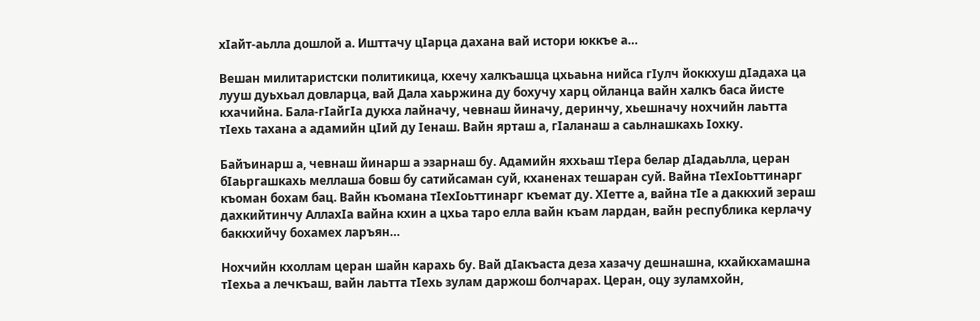хIайт-аьлла дошлой а. Ишттачу цIарца дахана вай истори юккъе а…

Вешан милитаристски политикица, кхечу халкъашца цхьаьна нийса гIулч йоккхуш дIадаха ца лууш дуьхьал довларца, вай Дала хаьржина ду бохучу харц ойланца вайн халкъ баса йисте кхачийна. Бала-гIайгIа дукха лайначу, чевнаш йиначу, деринчу, хьешначу нохчийн лаьтта тIехь тахана а адамийн цIий ду Iенаш. Вайн ярташ а, гIаланаш а саьлнашкахь Iохку.

Байъинарш а, чевнаш йинарш а эзарнаш бу. Адамийн яххьаш тIера белар дIадаьлла, церан бIаьргашкахь меллаша бовш бу сатийсаман суй, кханенах тешаран суй. Вайна тIехIоьттинарг къоман бохам бац. Вайн къомана тIехIоьттинарг къемат ду. ХIетте а, вайна тIе а даккхий зераш дахкийтинчу АллахIа вайна кхин а цхьа таро елла вайн къам лардан, вайн республика керлачу баккхийчу бохамех ларъян…

Нохчийн кхоллам церан шайн карахь бу. Вай дIакъаста деза хазачу дешнашна, кхайкхамашна тIехьа а лечкъаш, вайн лаьтта тIехь зулам даржош болчарах. Церан, оцу зуламхойн,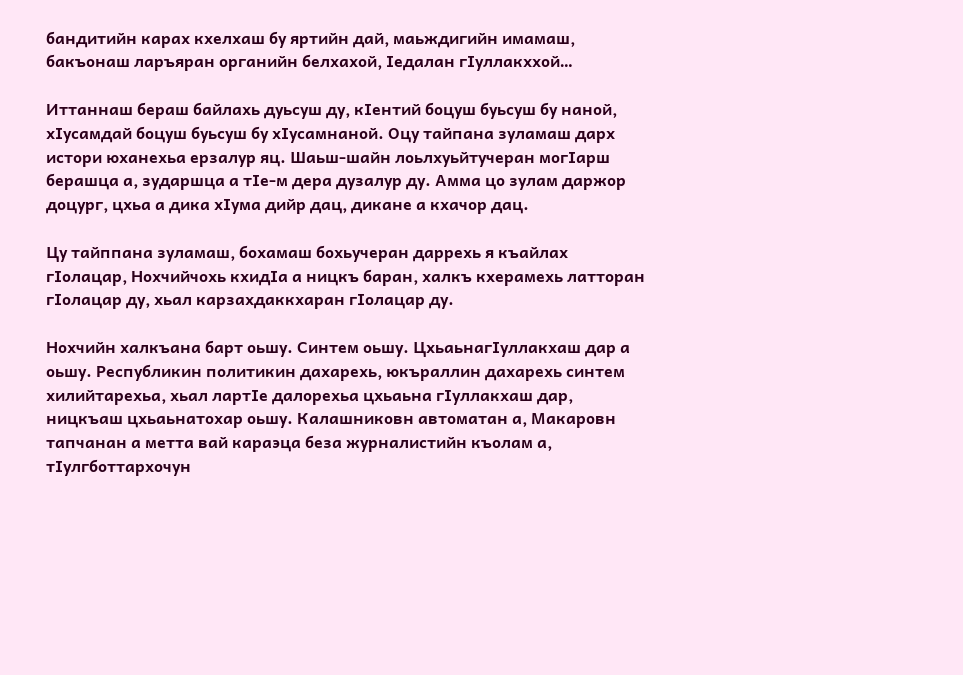бандитийн карах кхелхаш бу яртийн дай, маьждигийн имамаш, бакъонаш ларъяран органийн белхахой, Iедалан гIуллакххой…

Иттаннаш бераш байлахь дуьсуш ду, кIентий боцуш буьсуш бу наной, хIусамдай боцуш буьсуш бу хIусамнаной. Оцу тайпана зуламаш дарх истори юханехьа ерзалур яц. Шаьш-шайн лоьлхуьйтучеран могIарш берашца а, зударшца а тIе-м дера дузалур ду. Амма цо зулам даржор доцург, цхьа а дика хIума дийр дац, дикане а кхачор дац.

Цу тайппана зуламаш, бохамаш бохьучеран даррехь я къайлах гIолацар, Нохчийчохь кхидIа а ницкъ баран, халкъ кхерамехь латторан гIолацар ду, хьал карзахдаккхаран гIолацар ду.

Нохчийн халкъана барт оьшу. Синтем оьшу. ЦхьаьнагIуллакхаш дар а оьшу. Республикин политикин дахарехь, юкъраллин дахарехь синтем хилийтарехьа, хьал лартIе далорехьа цхьаьна гIуллакхаш дар, ницкъаш цхьаьнатохар оьшу. Калашниковн автоматан а, Макаровн тапчанан а метта вай караэца беза журналистийн къолам а, тIулгботтархочун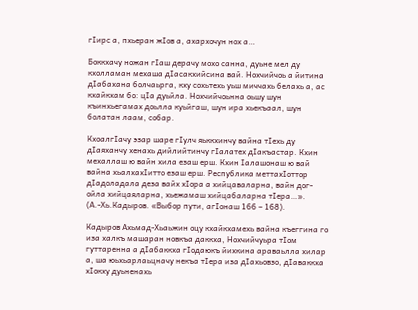гIирс а, пхьеран жIов а, ахархочун нох а…

Боккхачу ножан гIаш дерачу мохо санна, дуьне мел ду кхолламан мехаша дIасакхийсина вай. Нохчийчоь а йитина дIабахана болчаьрга, кху сохьтехь уьш миччахь белахь а, ас кхайкхам бо: цIа дуьйла. Нохчийчоьнна оьшу шун къинхьегамах доьлла куьйгаш, шун ира хьекъаал, шун болатан лаам, собар.

КхоалгIачу эзар шаре гIулч яьккхинчу вайна тIехь ду дIаяханчу хенахь дийлийтинчу гIалатех дIакъастар. Кхин мехаллаш ю вайн хила езаш ерш. Кхин Iалашонаш ю вай вайна хьалхахIитто езаш ерш. Республика меттахIоттор дIадоладала деза вайх хIора а хийцаваларна, вайн дог-ойла хийцаяларна, хьежамаш хийцабаларна тIера…». (А.-Хь.Кадыров. «Выбор пути, агIонаш 166 – 168).

Кадыров Ахьмад-Хьаьжин оцу кхайкхамехь вайна къеггина го иза халкъ машаран новкъа даккха, Нохчийчуьра тIом гуттаренна а дIабаккха гIодаюкъ йихкина араваьлла хилар а, ша юьхьарлаьцначу некъа тIера иза дIахьовзо, дIаваккха хIокху дуьненахь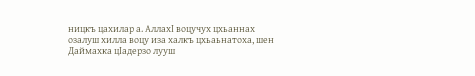ницкъ цахилар а. АллахI воцучух цхьаннах озалуш хилла воцу иза халкъ цхьаьнатоха, шен Даймахка цIадерзо лууш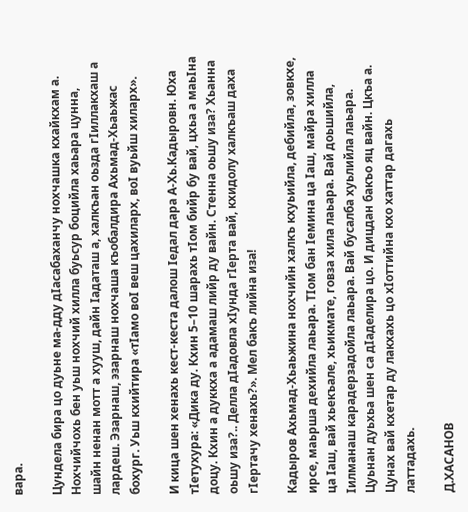вара.

Цундела бира цо дуьне ма-дду дIасабаханчу нохчашка кхайкхам а. Нохчийчохь бен уьш нохчий хилла буьсур боцийла хаьара цунна, шайн ненан мотт а хууш, дайн Iадаташ а, халкъан оьзда гIиллакхаш а лардеш. Эзарнаш, эзарнаш нохчаша къобалдира Ахьмад-Хьаьжас бохург. Уьш кхийтира «тIамо воI веш цахиларх, воI вуьйш хиларх».

И кица шен хенахь кест-кеста далош Iедал дара А-Хь.Кадыровн. Юха тIетухура: «Дика ду. Кхин 5–10 шарахь тIом бийр бу вай, цхьа а маьIна доцу. Кхин а дуккха а адамаш лийр ду вайн. Стенна оьшу иза? Хьанна оьшу иза?.. Делла дIадовла хIунда гIерта вай, кхидолу халкъаш даха гIертачу хенахь?». Мел бакъ лийна иза!

Кадыров Ахьмад-Хьаьжина нохчийн халкъ кхуьийла, дебийла, зовкхе, ирсе, маьрша дехийла лаьара. ТIом бан Iемина ца Iаш, майра хилла ца Iаш, вай хьекъале, хьикмате, говза хила лаьара. Вай доьшийла, Iилманаш карадерзадойла лаьара. Вай бусалба хуьлийла лаьара. Цуьнан дуьхьа шен са дIаделира цо. И дицдан бакъо яц вайн. Цкъа а. Цунах вай кхетар ду лакхахь цо хIоттийна кхо хаттар дагахь латтадахь.

Д.ХАСАНОВ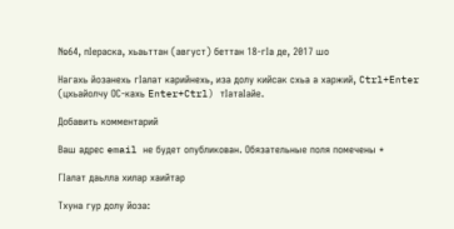№64, пIераска, хьаьттан (август) беттан 18-гIа де, 2017 шо

Нагахь йозанехь гIалат карийнехь, иза долу кийсак схьа а харжий, Ctrl+Enter (цхьайолчу ОС-кахь Enter+Ctrl) тIатаIайе.

Добавить комментарий

Ваш адрес email не будет опубликован. Обязательные поля помечены *

ГIалат даьлла хилар хаийтар

Тхуна гур долу йоза: